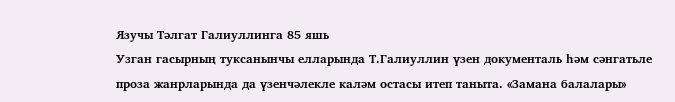Язучы Тәлгат Галиуллинга 85 яшь
Узган гасырның туксанынчы елларында Т.Галиуллин үзен документаль һәм сәнгатьле проза жанрларында да үзенчәлекле каләм остасы итеп таныта. «Замана балалары»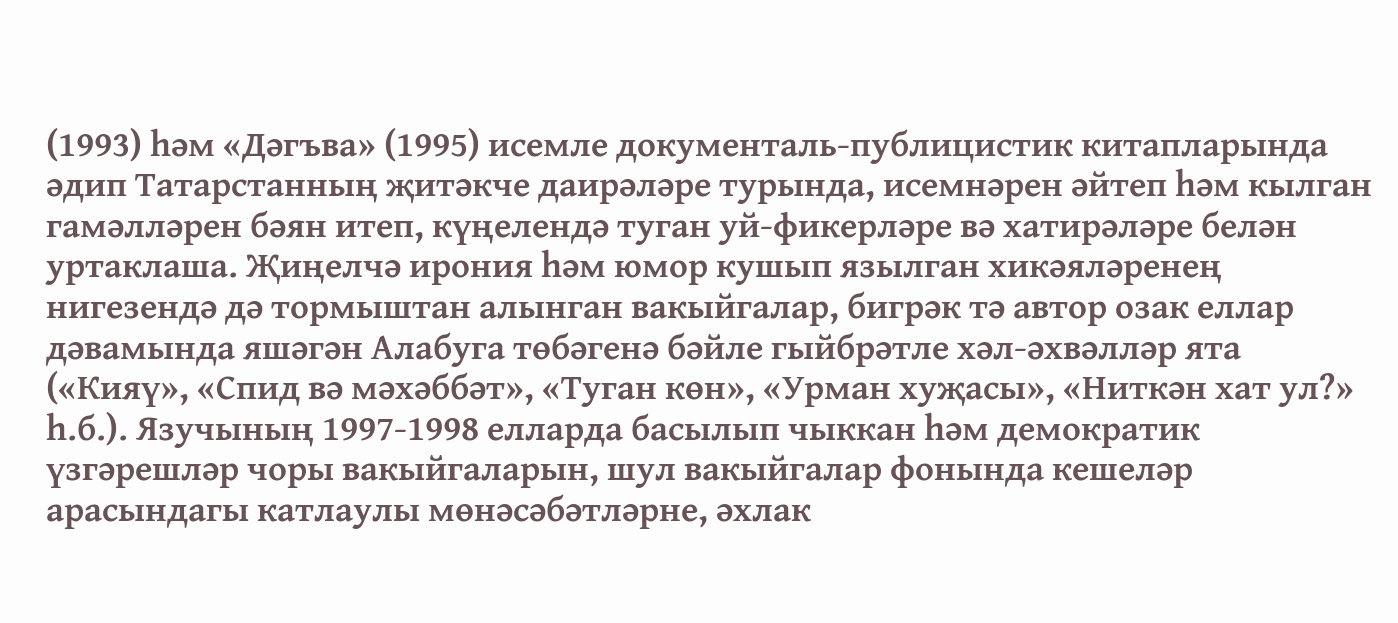(1993) һәм «Дәгъва» (1995) исемле документаль-публицистик китапларында әдип Татарстанның җитәкче даирәләре турында, исемнәрен әйтеп һәм кылган гамәлләрен бәян итеп, күңелендә туган уй-фикерләре вә хатирәләре белән уртаклаша. Җиңелчә ирония һәм юмор кушып язылган хикәяләренең нигезендә дә тормыштан алынган вакыйгалар, бигрәк тә автор озак еллар дәвамында яшәгән Алабуга төбәгенә бәйле гыйбрәтле хәл-әхвәлләр ята («Кияү», «Спид вә мәхәббәт», «Туган көн», «Урман хуҗасы», «Ниткән хат ул?» һ.б.). Язучының 1997-1998 елларда басылып чыккан һәм демократик үзгәрешләр чоры вакыйгаларын, шул вакыйгалар фонында кешеләр арасындагы катлаулы мөнәсәбәтләрне, әхлак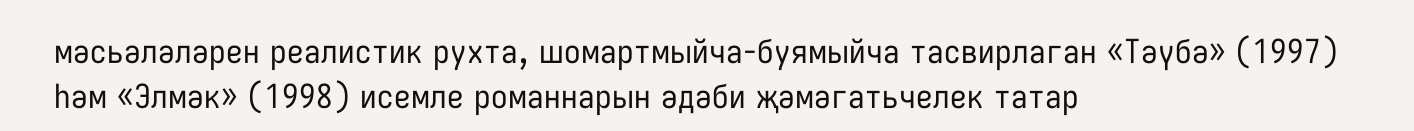мәсьәләләрен реалистик рухта, шомартмыйча-буямыйча тасвирлаган «Тәүбә» (1997) һәм «Элмәк» (1998) исемле романнарын әдәби җәмәгатьчелек татар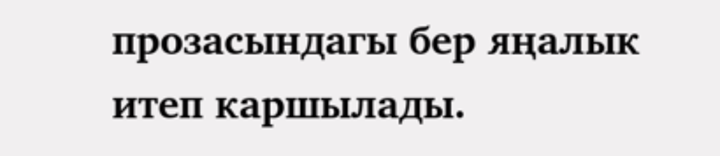прозасындагы бер яңалык итеп каршылады.